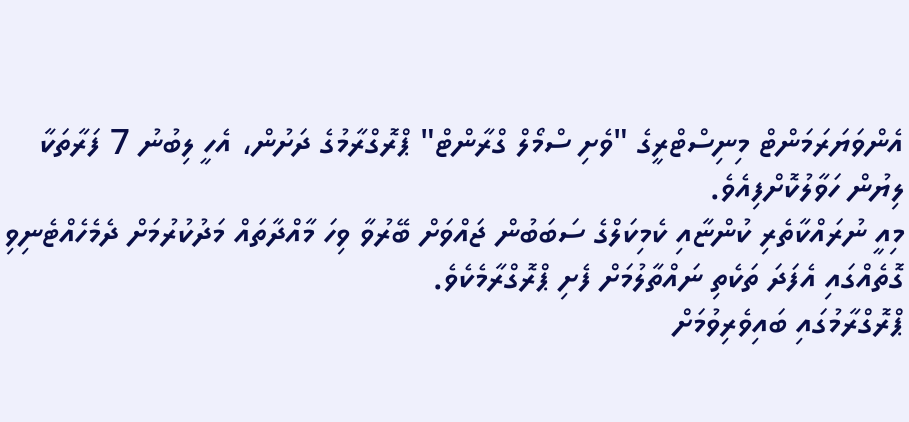އެންވަޔަރަމަންޓް މިނިސްޓްރީގެ "ވެށި ސްމޯލް ގްރާންޓް" ޕްރޮގްރާމުގެ ދަށުން، އެހީ ލިބުނު 7 ފަރާތަކާ ލިޔުން ހަވާލުކޮށްފިއެވެ.
މިއީ ނުރައްކާތެރި ކުންޏާއި ކެމިކަލްގެ ސަބަބުން ޖައްވަށް ބޭރުވާ ވިހަ މާއްދާތައް މަދުކުރުމަށް ދެމެހެއްޓެނިވި ގޮތެއްގައި އެފަދަ ތަކެތި ނައްތާލުމަށް ފެށި ޕްރޮގްރާމެކެވެ.
ޕްރޮގްރާމުގައި ބައިވެރިވުމަށް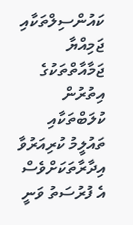ކައުންސިލްތަކާއި ޖަމިއްޔާ ޖަމާއާތްތަކުގެ އިތުރުން ކުލަބްތަކާއި ތައުލީމު ކުރިއަރުވާ އިދާރާތަކަށްވެސް އެ ފުރުސަތު ވަނީ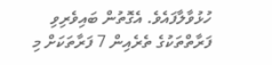ހުޅުވާލާފައެވެ. އެގޮތުން ބައިވެރިވި ފަރާތްތަކުގެ ތެރެއިން 7 ފަރާތަކަށް މި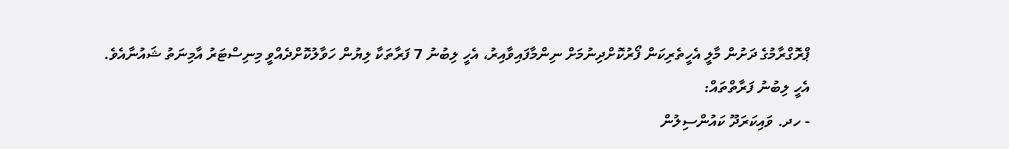ޕްރޮގްރާމުގެ ދަށުން މާލީ އެހީތެރިކަން ފޯރުކޮށްދިނުމަށް ނިންމާފައިވާއިރު، އެހީ ލިބުނު 7 ފަރާތަކާ ލިޔުން ހަވާލުކޮށްދެއްވީ މިނިސްޓަރު އާމިނަތު ޝައުނާއެވެ.
އެހީ ލިބުނު ފަރާތްތައް:
- ހދ. ވައިކަރަދޫ ކައުންސިލުން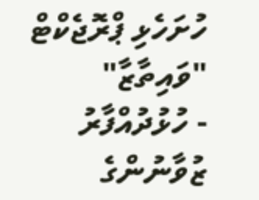ހުށަހެޅި ޕްރޮޖެކްޓް "ވައިތާޒާ"
- ހުޅުދުއްފާރު ޒުވާނުންގެ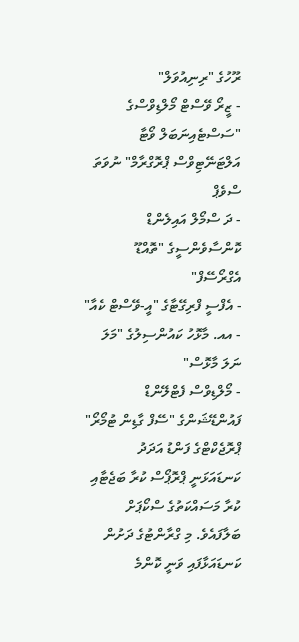ރޫހުގެ "ރިނިއުވަލް"
- ޒީރޯ ވޭސްޓް މޯލްޑިވްސްގެ "ސަސްޓެއިނަބަލް ވޯޓާ އަލްޓަނޭޓިވްސް ޕްރޮގްރާމް" ނުވަތަ ސްވެޕް
- ދަ ސްމޯލް އައިލެންޑް ކޮންސާވެންސީގެ "ތޮއްޑޫ އެގްރޯސޭފް"
- އެފްސީ ފްރިގޭޓާގެ "އީ-ވޭސްޓް ކެއާ"
- އއ. މާޅޮހު ކައުންސިލުގެ "މަލަ ނަލަ މާޅޮސް"
- މޯލްޑިވްސް ފެޓްލޭންޑް ފައުންޑޭޝަންގެ "ސޭފް ގާޑިން ޓުމޯރޯ"
ޕްރޮޖެކްޓްގެ ފަންޑު އަދަދު ކަނޑައަޅަނީ ޕްރޮޕޯސް ކުރާ ބަޖެޓާއި ކުރާ މަސައްކަތުގެ ސްކޯޕަށް ބަލާފައެވެ. މި ގްރާންޓުގެ ދަށުން ކަނޑައަޅާފައި ވަނީ ކޮންމެ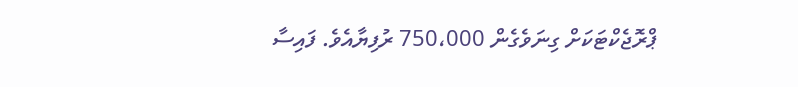ޕްރޮޖެކްޓަކަށް ގިނަވެގެން 750،000 ރުފިޔާއެވެ. ފައިސާ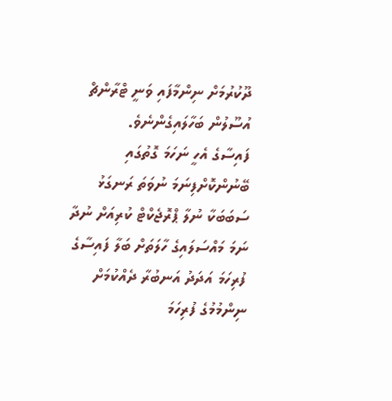ދޫކުރުމަށް ނިންމާފައި ވަނީ ޓްރާންޗް އުސޫލުން ބަހާލައިގެންނެވެ.
ފައިސާގެ އެހީ ނަހަމަ ގޮތުގައި ބޭނުންކޮށްފިނަމަ ނުވަތަ ރަނގަޅު ސަބަބަކާ ނުލާ ޕްރޮޖެކްޓް ކުރިއަށް ނުދާ ނަމަ މައްސަލައިގެ ހާލަތަށް ބަލާ ފައިސާގެ ފުރިހަމަ އަދަދު އަނބުރާ ދެއްކުމަށް ނިންމުމުގެ ފުރިހަމަ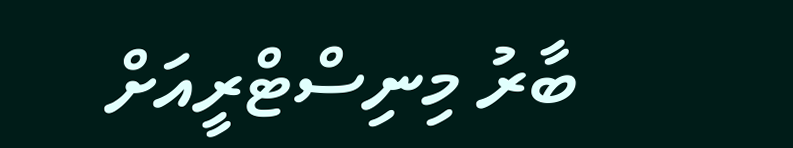ބާރު މިނިސްޓްރީއަށް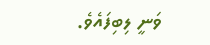ވަނީ ލިބިފައެވެ.